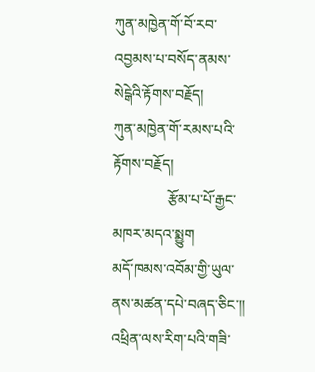ཀུན་མཁྱེན་གོ་བོ་རབ་འབྱམས་པ་བསོད་ནམས་སེངྒེའི་རྟོགས་བརྗོད།
ཀུན་མཁྱེན་གོ་རམས་པའི་རྟོགས་བརྗོད།
               རྩོམ་པ་པོ་རྒྱང་མཁར་མདའ་སྨྱུག
མདོ་ཁམས་འབོམ་གྱི་ཡུལ་ནས་མཚན་དཔེ་བཞད་ཅིང་།།
འཕྲིན་ལས་རིག་པའི་གཟི་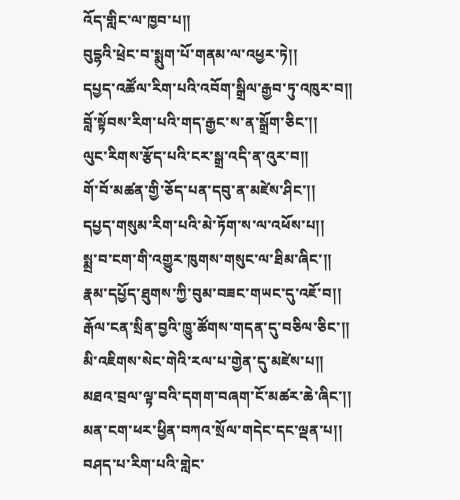འོད་གླིང་ལ་ཁྱབ་པ།།
བུདྷའི་ཕྲེང་བ་སྨུག་པོ་གནམ་ལ་འཕྱར་ཏེ།།
དཔྱད་འཚོལ་རིག་པའི་འབོག་སྒྲིལ་རྒྱབ་ཏུ་འཁུར་བ།།
བློ་སྟོབས་རིག་པའི་གད་རྒྱང་ས་ན་སྒྲོག་ཅིང་།།
ལུང་རིགས་རྩོད་པའི་ངར་སྒྲ་འདི་ན་འུར་བ།།
གོ་བོ་མཚན་གྱི་ཅོད་པན་དབུ་ན་མཛེས་ཤིང་།།
དཔྱད་གསུམ་རིག་པའི་མེ་ཏོག་ས་ལ་འཕོས་པ།།
སྨྲ་བ་ངག་གི་འགྱུར་ཁུགས་གསུང་ལ་ཐིམ་ཞིང་།།
རྣམ་དཔྱོད་ཐུགས་ཀྱི་བུམ་བཟང་གཡང་དུ་འཇོ་བ།།
རྒོལ་ངན་སྲིན་བྱའི་ཁྱུ་ཚོགས་གདན་དུ་བཅིལ་ཅིང་།།
མི་འཇིགས་སེང་གེའི་རལ་པ་གྱེན་དུ་མཛེས་པ།།
མཐའ་བྲལ་ལྟ་བའི་དགག་བཞག་ངོ་མཚར་ཆེ་ཞིང་།།
མན་ངག་ཕར་ཕྱིན་བཀའ་སྲོལ་གདེང་དང་ལྡན་པ།།
བཤད་པ་རིག་པའི་གླེང་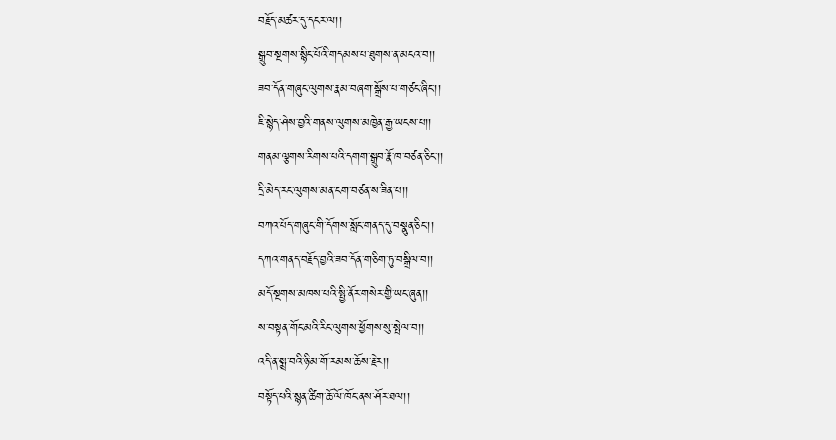བརྗོད་མཚར་དུ་དངར་ལ།།
སྒྲུབ་སྔགས་སྙིང་པོའི་གདམས་པ་ཐུགས་ན་མངའ་བ།།
ཟབ་དོན་གཞུང་ལུགས་རྣམ་བཞག་སྒྲོས་པ་གཙང་ཞིང་།།
ཇི་སྙེད་ཤེས་བྱའི་གནས་ལུགས་མཁྱེན་རྒྱ་ཡངས་པ།།
གནམ་ལྕགས་རིགས་པའི་དགག་སྒྲུབ་རྣོ་ཁ་བཙན་ཅིང་།།
དྲི་མེད་རང་ལུགས་མན་ངག་བཙན་ས་ཟིན་པ།།
བཀའ་པོད་གཞུང་གི་དོགས་སློང་གནད་དུ་བསྣུན་ཅིང་།།
དཀའ་གནད་བརྗོད་བྱའི་ཟབ་དོན་གཅིག་ཏུ་བསྒྲིལ་བ།།
མདོ་སྔགས་མཁས་པའི་སྤྱི་ནོར་གསེར་གྱི་ཡང་ཞུན།།
ས་བསྟན་གོང་མའི་རིང་ལུགས་ཕྱོགས་སུ་སྤེལ་བ།།
འདི་ན་སྨྲ་བའི་ཉི་མ་གོ་རམས་ཆོས་རྗེར།།
བསྟོད་པའི་སྙན་ཚིག་ཆོ་ལོ་ཁོང་ནས་ཤོར་ཐལ།།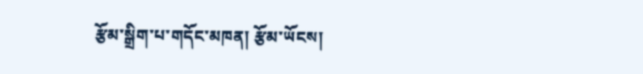རྩོམ་སྒྲིག་པ་གདོང་མཁན། རྩོམ་ཡོངས།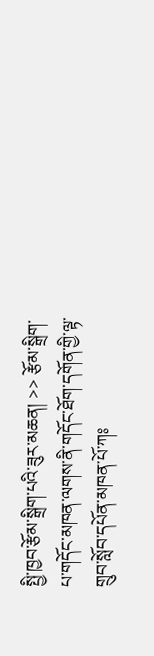སྤྱི་ཁྱབ་རྩོམ་སྒྲིག་པའི་ཟུར་མཆན། >> རྩོམ་སྒྲིག་པ་གདོང་མཁན་ལགས་ནི་གདོང་ཐོག་དགོན་གྱི་ལྟ་གྲུབ་སློབ་དཔོན་མཁན་པོ་ཀཿ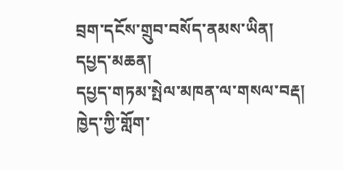བྲག་དངོས་གྲུབ་བསོད་ནམས་ཡིན།
དཔྱད་མཆན།
དཔྱད་གཏམ་སྤེལ་མཁན་ལ་གསལ་བརྡ།
ཁྱེད་ཀྱི་གློག་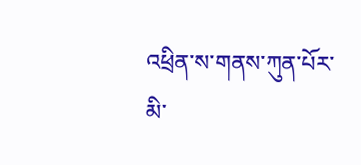འཕྲིན་ས་གནས་ཀུན་པོར་མི་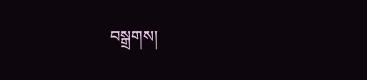བསྒྲགས།